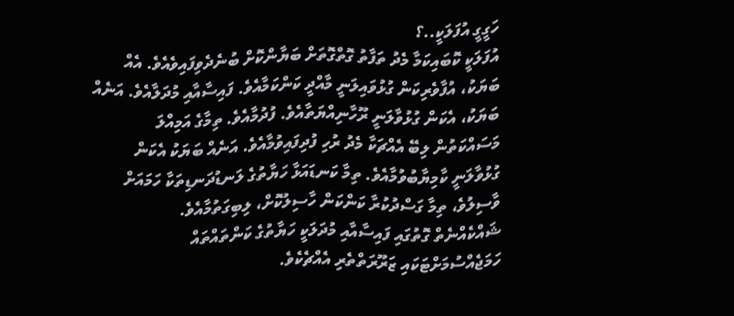ހަގީގީ އުފަލަކީ..؟
އުފަލަކީ ކޮބައިކަމާ މެދު ތަފާތު ގޮތްގޮތަށް ބަޔާންކޮށް ބުނެދެވިފައިވެއެވެ. އެއް ބަޔަކު، އުފާވެރިކަން ގުޅުވައިލަނީ މާއްދީ ކަންކަމާއެވެ. ފައިސާއާއި މުދަލާއެވެ. އަނެއް ބަޔަކު، އެކަން ގުޅުވާލަނީ ރޫހާނިއްޔަތާއެވެ. ފުދުމާއެވެ. ތިމާގެ އަމިއްލަ މަސައްކަތުން ލިބޭ އެއްޗަކާ މެދު ރުހި ފުދިފައިވުމާއެވެ. އަނެއް ބަޔަކު އެކަން ގުޅުވާލަނީ ކާމިޔާބުވުމާއެވެ. ތިމާ ކަނޑައަޅާ ހަޔާތުގެ ލަނޑުދަނޑިތަކާ ހަމައަށް ވާސިލުވެ، ތިމާ ގަސްދުކުރާ ކަންކަން ހާސިލުކޮށް، ލިބިގަތުމާއެވެ.
ޝައްކެއްނެތް ގޮތުގައި ފައިސާއާއި މުދަލަކީ ހަޔާތުގެ ކަންތައްތައް ހަމަޖެއްސުމަށްޓަކައި ޒަރޫރަތްތެރި އެއްޗެކެވެ.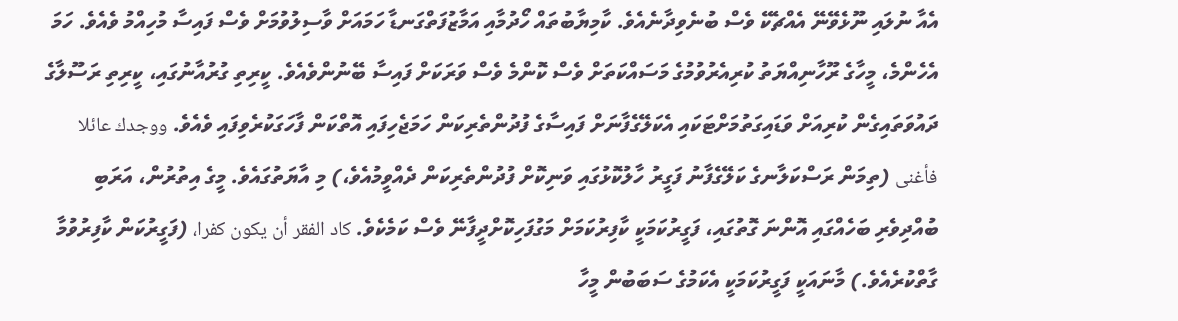އެއާ ނުލައި ނޫޅެވޭނޭ އެއްޗެކޭ ވެސް ބުނެވިދާނެއެވެ. ކާމިޔާބުތައް ހޯދުމާއި އަމާޒުފަތްގަނޑާ ހަމައަށް ވާސިލުވުމަށް ވެސް ފައިސާ މުހިއްމު ވެއެވެ. ހަމަ އެހެންމެ، މީހާގެ ރޫހާނިއްޔަތު ކުރިއެރުވުމުގެ މަސައްކަތަށް ވެސް ކޮންމެ ވެސް ވަރަކަށް ފައިސާ ބޭނުންވެއެވެ. ކީރިތި ގުރުއާނުގައި، ކީރިތި ރަސޫލާގެ ދައުވަތައިގެން ކުރިއަށް ވަޑައިގަތުމަށްޓަކައި އެކަލޭގެފާނަށް ފައިސާގެ ފުދުންތެރިކަން ހަމަޖެހިފައި އޮތްކަން ފާހަގަކުރެވިފައި ވެއެވެ. ووجدك عائلا فأغنى (ތިމަން ރަސްކަލާނގެ ކަލޭގެފާނު ފަގީރު ހާލުކޮޅުގައި ވަނިކޮށް ފުދުންތެރިކަން ދެއްވީމުއެވެ،) މި އާޔަތުގައެވެ. މީގެ އިތުރުން، އަރަބި ބުއްދިވެރި ބަހެއްގައި އޮންނަ ގޮތުގައި، ފަގީރުކަމަކީ ކާފިރުކަމަށް މަގުފަހިކޮށްދީފާނޭ ވެސް ކަމެކެވެ. كاد الفقر أن يكون كفرا، (ފަގީރުކަން ކާފިރުވުމާ ގާތްކުރެއެވެ.) މާނައަކީ ފަގީރުކަމަކީ އެކަމުގެ ސަބަބުން މީހާ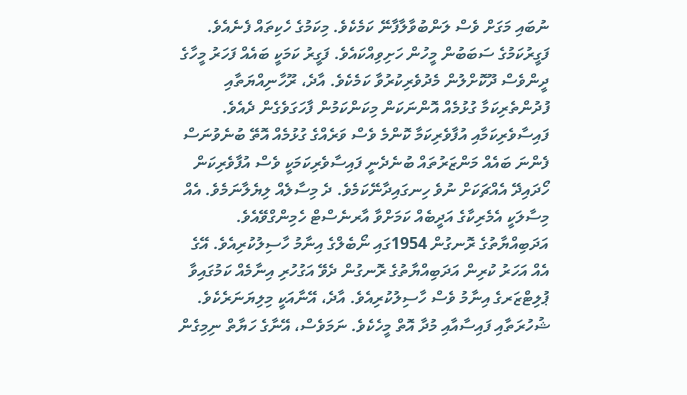ނުބައި މަގަށް ވެސް ލަންބުވާލާފާނޭ ކަމެކެވެ. މިކަމުގެ ހެކިތައް ފެނެއެވެ. ފަގީރުކަމުގެ ސަބަބުން މީހުން ހަށިވިއްކައެވެ. ފަގީރު ކަމަކީ ބައެއް ފަހަރު މީހާގެ ދީންވެސް ދޫކޮށްލުން މެދުވެރިކުރުވާ ކަމެކެވެ. އާދެ، ރޫހާނިއްޔަތާއި ފުދުންތެރިކަމާ ގުޅުމެއް އޮންނަކަން މިކަންކަމުން ފާހަގަވެގެން ދެއެވެ.
ފައިސާވެރިކަމާއި އުފާވެރިކަމާ ކޮންމެ ވެސް ވަރެއްގެ ގުޅުމެއް އޮތޭ ބުނެވުނަސް ފެންނަ ބައެއް މަންޒަރުތައް ބުނެދެނީ ފައިސާވެރިކަމަކީ ވެސް އުފާވެރިކަން ހޯދައިދޭ އެއްޗަކަށް ނުވެ ހިނގައިދާނޭކަމެވެ. ދެ މިސާލެއް ލިޔެލާނަމެވެ. އެއް މިސާލަކީ އެމެރިކާގެ އަދީބެއް ކަމަށްވާ އާރނެސްޓް ހެމިންގްވޭއެވެ. އަދަބިއްޔާތުގެ ރޮނގުން 1954ގައި ނޯބެލްގެ އިނާމު ހާސިލުކުރިއެވެ. އޭގެ އެއް އަހަރު ކުރިން އަދަބިއްޔާތުގެ ރޮނގުން ދެވޭ އަގުހުރި އިނާމެއް ކަމުގައިވާ ޕުލިޓްޒަރގެ އިނާމު ވެސް ހާސިލުކުރިއެވެ. އާދެ، އޭނާއަކީ މިލިޔަނަރެކެވެ. ޝުހުރަތާއި ފައިސާއާއި މުދާ އޮތް މީހެކެވެ. ނަމަވެސް، އޭނާގެ ހަޔާތް ނިމިގެން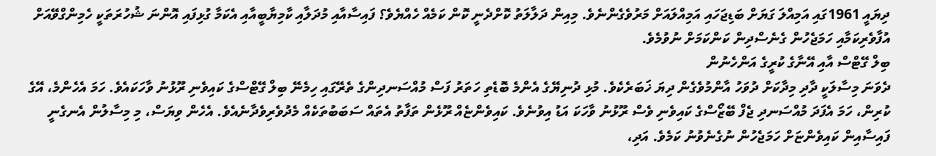ދިޔައީ 1961ގައި އަމިއްލަ ގަޔަށް ބަޑިޖަހައި އަމިއްލައަށް މަރުވެގެންނެވެ. މިއިން ދަލާލަތު ކޮށްދެނީ ކޮން ކަމެއް ހެއްޔެވެ؟ ފައިސާއާއި މުދަލާއި ކާމިޔާބީއާއި އެކަމާ ގުޅިފައި އޮންނަ ޝުހުރަތަކީ ހެމިންގްވޭއަށް އުފާވެރިކަމާއި ހަމަޖެހުން ގެނެސްދިން ކަންކަމަށް ނުވުމެވެ.
ބިލް ގޭޓްސް އާއި އޭނާގެ ކުރީގެ އަންހެނުން
ދެވަނަ މިސާލަކީ ދާދި މިދާކަށް ދުވަހު އާންމުވެގެން ދިޔަ ޚަބަރެކެވެ. މުޅި ދުނިޔޭގެ އެންމެ ބޮޑެތި ހަތަރު ފަސް މުއްސަނދިންގެ ތެރޭގައި ހިމެނޭ ބިލް ގޭޓްސްގެ ކައިވެނި ރޫޅުނު ވާހަކައެވެ. ހަމަ އެހެންމެ، އޭގެ ކުރިން، ހަމަ އެފަދަ މުއްސަނދި ޖެފް ބޭޒޯސްގެ ކައިވެނި ވެސް ރޫޅުނު ވާހަކަ އަޑު އިވުނެވެ. ކައިވެންޏެއް ރޫޅެން ތަފާތު އެތައް ސަބަބުތަކެއް މެދުވެރިވެދާނެއެވެ. އެހެން ވިޔަސް، މި މިސާލުން އެނގެނީ ފައިސާއިން ކައިވެންޏަށް ހަމަޖެހުން ނުގެނެވުނު ކަމެވެ. އަދި،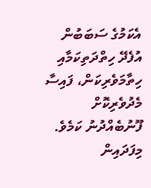އެކަމުގެ ސަބަބުން އުފެދޭ ހިތްދަތިކަމާއި ހިތާމަވެރިކަން، ފައިސާ މެދުވެރިކޮށް ފޫނުބެއްދުނު ކަމެވެ.
މިފަދައިން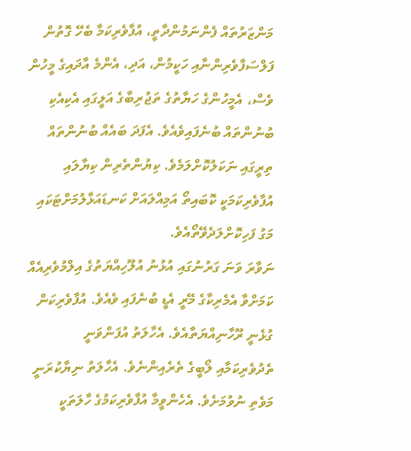މަންޒަރުތައް ފެންނަމުންދާތީ، އުފާވެރިކަމާ ބެހޭ ގޮތުން ފަލްސަފާވެރިންނާއި ހަކީމުން، އަދި، އެންމެ އާދައިގެ މީހުން ވެސް، އެމީހުންގެ ހަޔާތުގެ ތަޖުރިބާގެ އަލީގައި އެކިއެކި ބުނުންތައް ބުނެފައިވެއެވެ. އެފަދަ ބައެއް ބުނުންތައް ތިރީގައި ނަކަލުކޮށްލަމެވެ. ކިޔުންތެރިން ކިޔާލައި އުފާވެރިކަމަކީ ކޮބައިތޯ އަމިއްލައަށް ކަނޑައަޅާލުމަށްޓަކައި މަގު ފަހިކޮށްލަދެވޭތޯއެވެ.
ނަވާރަ ވަނަ ގަރުނުގައި އުޅުނު އުލޫހިއްޔަތުގެ އިލްމުވެރިއެއް ކަމަށްވާ އެމެރިކާގެ މޭރީ އެޑީ ބުނެފައި ވެއެވެ. އުފާވެރިކަން ގުޅެނީ ރޫހާނިއްޔަތާއެވެ. އެހާލަތު އުފަންވަނީ ތެދުވެރިކަމާއި ލޯބީގެ ތެރެއިންނެވެ. އެހާލަތު ނިޔާކުރަނީ މަވެތި ނުވުމަށެވެ. އެހެންވީމާ އުފާވެރިކަމުގެ ހާލަތަކީ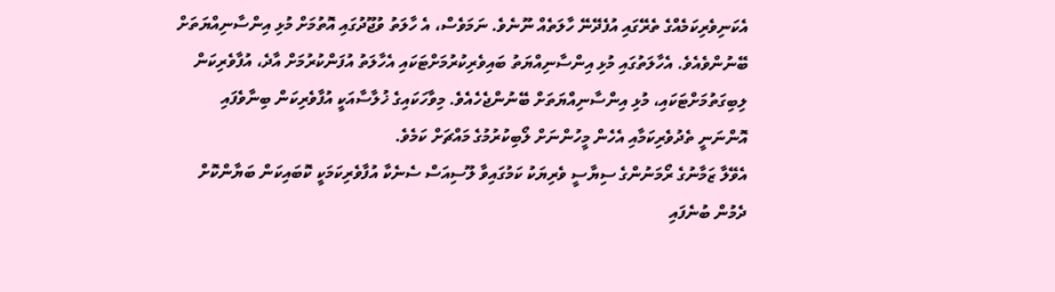އެކަނިވެރިކަމެއްގެ ތެރޭގައި އުފެދޭނޭ ހާލަތެއް ނޫނެވެ. ނަމަވެސް، އެ ހާލަތު ވުޖޫދުގައި އޮތުމަށް މުޅި އިންސާނިއްޔަތަށް ބޭނުންވެއެވެ. އެހާލަތުގައި މުޅި އިންސާނިއްޔަތު ބައިވެރިކުރުމަށްޓަކައި އެހާލަތު އުފަންކުރުމަށް އާދެ، އުފާވެރިކަން ލިބިގަތުމަށްޓަކައި، މުޅި އިންސާނިއްޔަތަށް ބޭނުންޖެހެއެވެ. މިވާހަކައިގެ ޚުލާސާއަކީ އުފާވެރިކަން ބިނާވެފައި އޮންނަނީ ތެދުވެރިކަމާއި އެހެން މީހުންނަށް ލޯބިކުރުމުގެ މައްޗަށް ކަމެވެ.
އެވޭލާ ޒަމާނުގެ ރޯމަނުންގެ ސިޔާސީ ވެރިޔަކު ކަމުގައިވާ ލޫސިއަސް ސެނެކާ އުފާވެރިކަމަކީ ކޮބައިކަން ބަޔާންކޮށް ދެމުން ބުނެފައި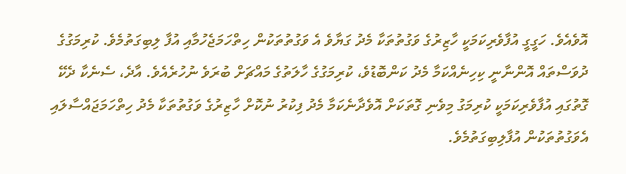އޮވެއެވެ. ހަގީގީ އުފާވެރިކަމަކީ ހާޒިރުގެ ވަގުތުތަކާ މެދު ގަޔާވެ އެ ވަގުތުތަކުން ހިތްހަމަޖެހުމާއި އުފާ ލިބިގަތުމެވެ. ކުރިމަގުގެ ދުވަސްތައް އޮންނާނީ ކިހިނެއްކަމާ މެދު ކަންބޮޑުވެ، ކުރިމަގުގެ ހާލަތުގެ މައްޗަށް ބުރަވެ ނުހުރެއެވެ. އާދެ، ސެނެކާ ދެކޭ ގޮތުގައި އުފާވެރިކަމަކީ ކުރިމަގު މިވެނި ގޮތަކަށް އޮވެދާނެކަމާ މެދު ފިކުރު ނުކޮށް ހާޒިރުގެ ވަގުތުތަކާ މެދު ހިތްހަމަޖައްސާލައި އެވަގުތުތަކުން އުފާލިބިގަތުމެވެ.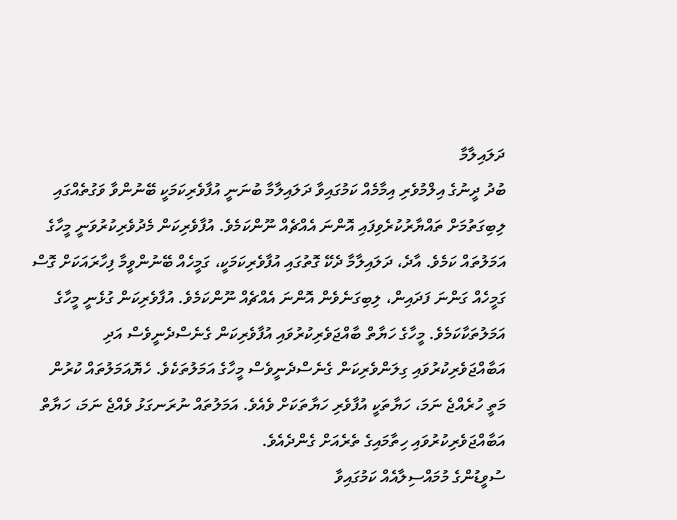ދަލައިލާމާ
ބުދު ދީނުގެ އިލްމުވެރި އިމާމެއް ކަމުގައިވާ ދަލައިލާމާ ބުނަނީ އުފާވެރިކަމަކީ ބޭނުންވާ ވަގުތެއްގައި ލިބިގަތުމަށް ތައްޔާރުކުރެވިފައި އޮންނަ އެއްޗެއް ނޫންކަމެވެ. އުފާވެރިކަން މެދުވެރިކުރުވަނީ މީހާގެ އަމަލުތައް ކަމެވެ. އާދެ، ދަލައިލާމާ ދެކޭ ގޮތުގައި އުފާވެރިކަމަކީ، ގަމީހެއް ބޭނުންވީމާ ފިހާރައަކަށް ގޮސް ގަމީހެއް ގަންނަ ފަދައިން، ލިބިގަނެވެން އޮންނަ އެއްޗެއް ނޫންކަމެވެ. އުފާވެރިކަން ގުޅެނީ މީހާގެ އަމަލުތަކާކަމެވެ. މީހާގެ ހަޔާތް ބާއްޖަވެރިކުރުވައި އުފާވެރިކަން ގެނެސްދެނީވެސް އަދި އަބާއްޖަވެރިކުރުވައި ގިލަންވެރިކަން ގެނެސްދެނީވެސް މީހާގެ އަމަލުތަކެވެ. ހެޔޮއަމަލުތައް ކުރުން މަތީ ހުރެއްޖެ ނަމަ، ހަޔާތަކީ އުފާވެރި ހަޔާތަކަށް ވެއެވެ. އަމަލުތައް ނުރަނގަޅު ވެއްޖެ ނަމަ، ހަޔާތް އަބާއްޖަވެރިކުރުވައި ހިތާމައިގެ ތެރެއަށް ގެންދެއެވެ.
ސުވީޑުންގެ މުމައްސިލާއެއް ކަމުގައިވާ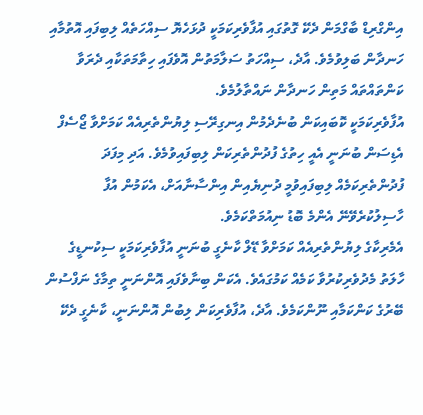އިންގްރިޑް ބާގްމަން ދެކޭ ގޮތުގައި އުފާވެރިކަމަކީ ދުޅަހެޔޮ ސިއްހަތެއް ލިބިފައި އޮތުމާއި ހަނދާން ބަލިވުމެވެ. އާދެ، ސިއްހަތު ސަލާމަތުން އޮވެފައި ހިތާމަތަކާއި ދެރަވާ ކަންތައްތައް މަތިން ހަނދާން ނައްތާލުމެވެ.
އުފާވެރިކަމަކީ ކޮބައިކަން ބުނެދެމުން އިނގިރޭސި ލިޔުންތެރިއެއް ކަމަށްވާ ޖޯސެފް އެޑިސަން ބުނަނީ އެއީ ހިތުގެ ފުދުންތެރިކަން ލިބިފައިވުމެވެ. އަދި މިފަދަ ފުދުންތެރިކަމެއް ލިބިފައިވުމީ ދުނިޔެއިން އިންސާނާއަށް، އެކަމުން އުފާ ހާސިލުކުރެވޭނޭ އެންމެ ބޮޑު ނިއުމަތްކަމެވެ.
އެމެރިކާގެ ލިޔުންތެރިއެއް ކަމަށްވާ ޑޭލް ކާނެގީ ބުނަނީ އުފާވެރިކަމަކީ ސިކުނޑީގެ ހާލަތު މެދުވެރިކުރުވާ ކަމެއް ކަމުގައެވެ. އެކަން ބިނާވެފައި އޮންނަނީ ތިމާގެ ނަފްސުން ބޭރުގެ ކަންކަމާއި ނޫންކަމެވެ. އާދެ، އުފާވެރިކަން ލިބުން އޮންނަނީ، ކާނެގީ ދެކޭ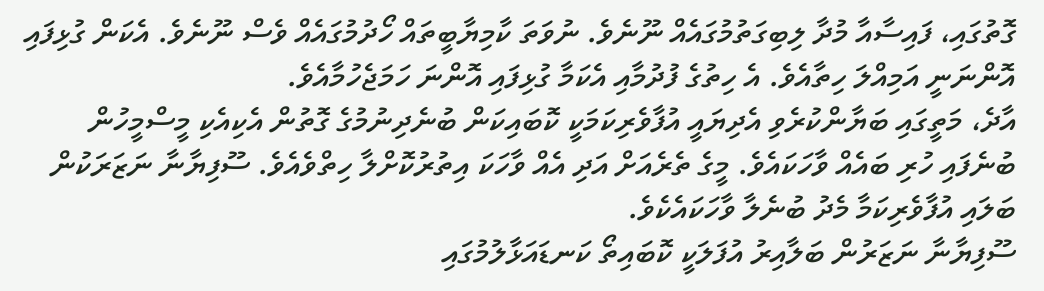ގޮތުގައި، ފައިސާއާ މުދާ ލިބިގަތުމުގައެއް ނޫނެވެ. ނުވަތަ ކާމިޔާބީތައް ހޯދުމުގައެއް ވެސް ނޫނެވެ. އެކަން ގުޅިފައި އޮންނަނީ އަމިއްލަ ހިތާއެވެ. އެ ހިތުގެ ފުދުމާއި އެކަމާ ގުޅިފައި އޮންނަ ހަމަޖެހުމާއެވެ.
އާދެ، މަތީގައި ބަޔާންކުރެވި އެދިޔައީ އުފާވެރިކަމަކީ ކޮބައިކަން ބުނެދިނުމުގެ ގޮތުން އެކިއެކި މީސްމީހުން ބުނެފައި ހުރި ބައެއް ވާހަކައެވެ. މީގެ ތެރެއަށް އަދި އެއް ވާހަކަ އިތުރުކޮށްލާ ހިތްވެއެވެ. ސޫފިޔާނާ ނަޒަރަކުން ބަލައި އުފާވެރިކަމާ މެދު ބުނެލާ ވާހަކައެކެވެ.
ސޫފިޔާނާ ނަޒަރުން ބަލާއިރު އުފަލަކީ ކޮބައިތޯ ކަނޑައަޅާލުމުގައި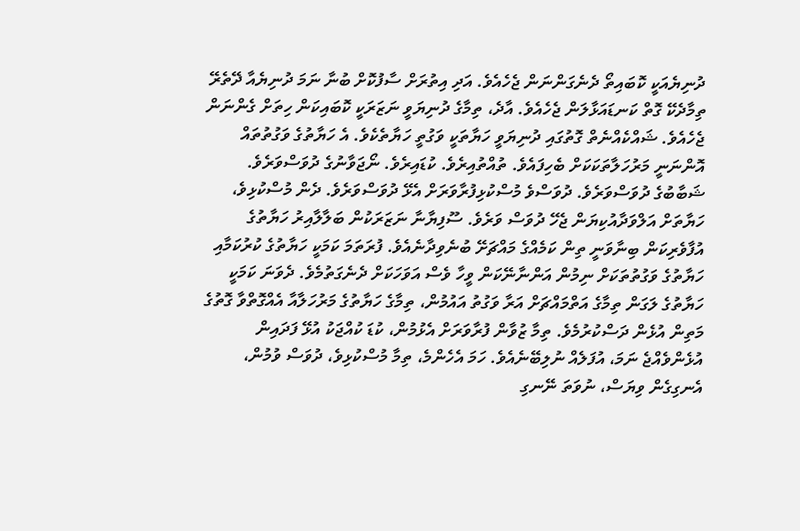ދުނިޔެއަކީ ކޮބައިތޯ ދެނެގަންނަން ޖެހެއެވެ. އަދި އިތުރަށް ސާފުކޮށް ބުނާ ނަމަ ދުނިޔެއާ ދޭތެރޭ ތިމާދެކޭ ގޮތް ކަނޑައަޅާލަން ޖެހެއެވެ. އާދެ، ތިމާގެ ދުނިޔަވީ ނަޒަރަކީ ކޮބައިކަން ހިތަށް ގެންނަން ޖެހެއެވެ. ޝައްކެއްނެތް ގޮތުގައި ދުނިޔަވީ ހަޔާތަކީ ވަގުތީ ހަޔާތެކެވެ. އެ ހަޔާތުގެ ވަގުތުތައް އޮންނަނީ މަރުހަލާތަކަކަށް ބެހިފައެވެ. ތުއްތުއިރެވެ. ކުޑައިރެވެ. ނޯޖަވާނުގެ ދުވަސްވަރެވެ. ޝަބާބުގެ ދުވަސްވަރެވެ. ދުވަސްވެ މުސްކުޅިފުރާވަރަށް އެޅޭ ދުވަސްވަރެވެ. ދެން މުސްކުޅިވެ، ހަޔާތަށް އަލްވަދާއުކިޔަން ޖެހޭ ދުވަސް ވަރެވެ. ސޫފިޔާނާ ނަޒަރަކުން ބަލާލާއިރު ހަޔާތުގެ އުފާވެރިކަން ބިނާވަނީ ތިން ކަމެއްގެ މައްޗަށޭ ބުނެވިދާނެއެވެ. ފުރަތަމަ ކަމަކީ ހަޔާތުގެ ކުރުކަމާއި ހަޔާތުގެ ވަގުތުތަކަށް ނިމުން އަންނާނޭކަން ވީހާ ވެސް އަވަހަކަށް ދެނެގަތުމެވެ. ދެވަނަ ކަމަކީ ހަޔާތުގެ ލަގަން ތިމާގެ އަތްމައްޗަށް އަރާ ވަގުތު އައުމުން، ތިމާގެ ހަޔާތުގެ މަރުހަލާއާ އެއްގޮތްވާ ގޮތުގެ މަތިން އުޅެން ދަސްކުރުމެވެ. ތިމާ ޒުވާން ފުރާވަރަށް އެޅުމުން، ކުޑަ ކުއްޖަކު އުޅޭ ފަދައިން އުޅެންވެއްޖެ ނަމަ، އުފަލެއް ނުލިބޭނެއެވެ. ހަމަ އެހެންމެ، ތިމާ މުސްކުޅިވެ، ދުވަސް ވުމުން، އެނގިގެން ވިޔަސް، ނުވަތަ ނޭނގި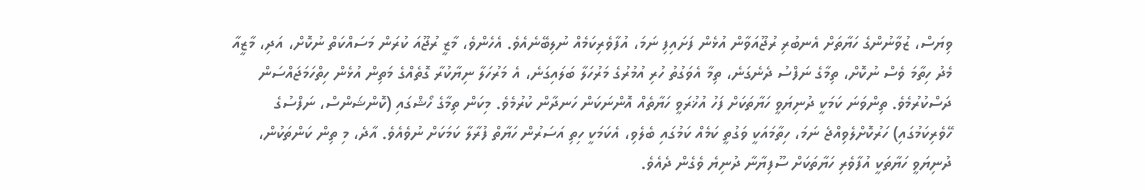ވިޔަސް، ޒުވާނުންގެ ހަޔާތަށް އެނބުރި ރުޖޫއަވާން އުޅެން ފަށައިފި ނަމަ، އުފާވެރިކަމެއް ނުލިބޭނެއެވެ. އެހެންވެ، މާޒީ ރުޖޫއަ ކުރަން މަސައްކަތް ނުކޮށް، އަދި، މާޒީއާ މެދު ހިތާމަ ވެސް ނުކޮށް، ތިމާގެ ނަފްސު ދެނެގަނެ، ތިމާ އެވަގުތު ހުރި އުމުރުގެ މަރުހަލާ ބަލައިގަނެ، އެ މަރުހަލާ ނިޔާކުރާ ގޮތެއްގެ މަތިން އުޅެން ހިތްހަމަޖައްސަން ދަސްކުރުމެވެ. ތިންވަނަ ކަމަކީ ދުނިޔަވީ ހަޔާތަކަށް ފަހު އުޚުރަވީ ހަޔާތެއް އޮންނަކަން ހަނދާން ކުރުމެވެ. މިކަން ތިމާގެ ހޯޝްގައި (ކޮންޝަންސް، ނަފްސުގެ ހޭވެރިކަމުގައި) ހަރުކޮށްލެވިއްޖެ ނަމަ، ހިތާމައަކީ ވަގުތީ ކަމެއް ކަމުގައި ބެލެވި، އެކަމަކީ ހިތި އަސަރުން ހަޔާތް ފުރާލާ ކަމަކަށް ނުވެއެވެ. އާދެ، މި ތިން ކަންތަކުން، ދުނިޔަވީ ހަޔާތަކީ އުފާވެރި ހަޔާތަކަށް ސޫފިޔާނާ ދުނިޔެ ވެގެން ދެއެވެ.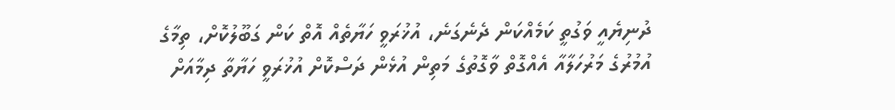ދުނިޔެއީ ވަގުތީ ކަމެއްކަން ދެނެގަނެ، އުޚުރަވީ ހަޔާތެއް އޮތް ކަން ގަބޫލުކޮށް، ތިމާގެ އުމުރުގެ މަރުހަލާއާ އެއްގޮތް ވާގޮތުގެ މަތިން އުޅެން ދަސްކޮށް އުޚުރަވީ ހަޔާތާ ދިމާއަށް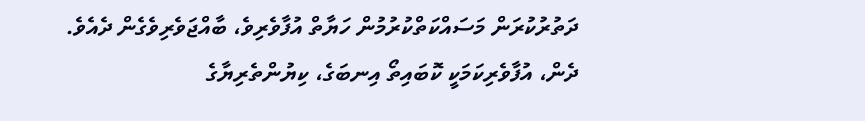ދަތުރުކުރަން މަސައްކަތްކުރުމުން ހަޔާތް އުފާވެރިވެ، ބާއްޖަވެރިވެގެން ދެއެވެ.
ދެން، އުފާވެރިކަމަކީ ކޮބައިތޯ އިނބަގެ، ކިޔުންތެރިޔާގެ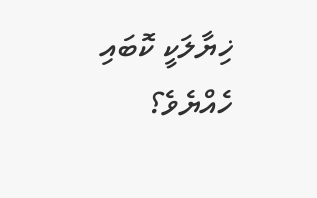ޚިޔާލަކީ ކޮބައި ހެއްޔެވެ؟